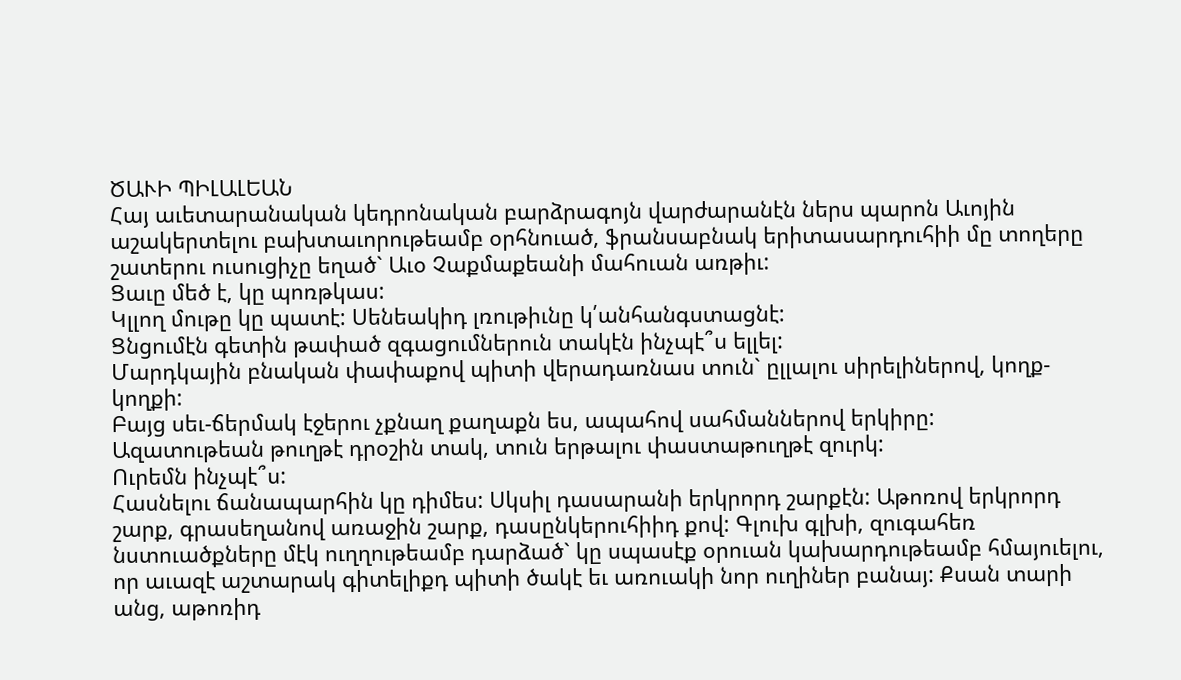ԾԱՒԻ ՊԻԼԱԼԵԱՆ
Հայ աւետարանական կեդրոնական բարձրագոյն վարժարանէն ներս պարոն Աւոյին աշակերտելու բախտաւորութեամբ օրհնուած, ֆրանսաբնակ երիտասարդուհիի մը տողերը շատերու ուսուցիչը եղած` Աւօ Չաքմաքեանի մահուան առթիւ:
Ցաւը մեծ է, կը պոռթկաս:
Կլլող մութը կը պատէ: Սենեակիդ լռութիւնը կ՛անհանգստացնէ:
Ցնցումէն գետին թափած զգացումներուն տակէն ինչպէ՞ս ելլել:
Մարդկային բնական փափաքով պիտի վերադառնաս տուն` ըլլալու սիրելիներով, կողք-կողքի:
Բայց սեւ-ճերմակ էջերու չքնաղ քաղաքն ես, ապահով սահմաններով երկիրը:
Ազատութեան թուղթէ դրօշին տակ, տուն երթալու փաստաթուղթէ զուրկ:
Ուրեմն ինչպէ՞ս:
Հասնելու ճանապարհին կը դիմես: Սկսիլ դասարանի երկրորդ շարքէն: Աթոռով երկրորդ շարք, գրասեղանով առաջին շարք, դասընկերուհիիդ քով: Գլուխ գլխի, զուգահեռ նստուածքները մէկ ուղղութեամբ դարձած` կը սպասէք օրուան կախարդութեամբ հմայուելու, որ աւազէ աշտարակ գիտելիքդ պիտի ծակէ եւ առուակի նոր ուղիներ բանայ: Քսան տարի անց, աթոռիդ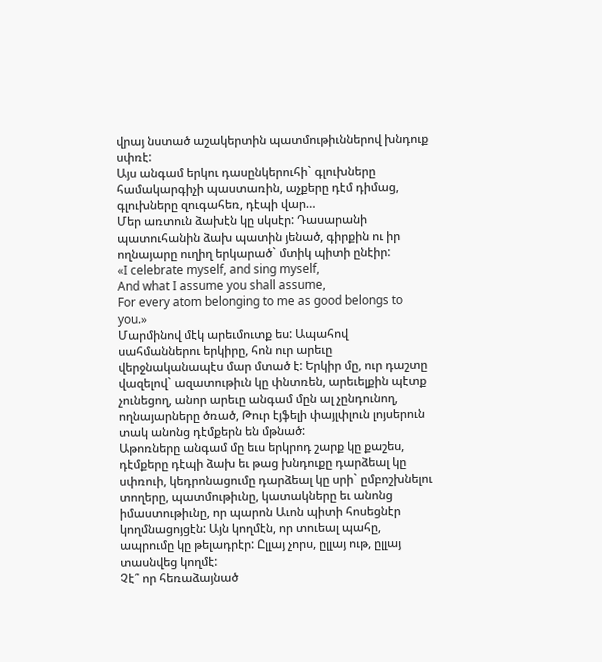վրայ նստած աշակերտին պատմութիւններով խնդուք սփռէ:
Այս անգամ երկու դասընկերուհի` գլուխները համակարգիչի պաստառին, աչքերը դէմ դիմաց, գլուխները զուգահեռ, դէպի վար…
Մեր առտուն ձախէն կը սկսէր: Դասարանի պատուհանին ձախ պատին յենած, գիրքին ու իր ողնայարը ուղիղ երկարած` մտիկ պիտի ընէիր:
«I celebrate myself, and sing myself,
And what I assume you shall assume,
For every atom belonging to me as good belongs to you.»
Մարմինով մէկ արեւմուտք ես: Ապահով սահմաններու երկիրը, հոն ուր արեւը վերջնականապէս մար մտած է: Երկիր մը, ուր դաշտը վազելով` ազատութիւն կը փնտռեն, արեւելքին պէտք չունեցող, անոր արեւը անգամ մըն ալ չընդունող, ողնայարները ծռած, Թուր էյֆելի փայլփլուն լոյսերուն տակ անոնց դէմքերն են մթնած:
Աթոռները անգամ մը եւս երկրոդ շարք կը քաշես, դէմքերը դէպի ձախ եւ թաց խնդուքը դարձեալ կը սփռուի, կեդրոնացումը դարձեալ կը սրի` ըմբոշխնելու տողերը, պատմութիւնը, կատակները եւ անոնց իմաստութիւնը, որ պարոն Աւոն պիտի հոսեցնէր կողմնացոյցէն: Այն կողմէն, որ տուեալ պահը, ապրումը կը թելադրէր: Ըլլայ չորս, ըլլայ ութ, ըլլայ տասնվեց կողմէ:
Չէ՞ որ հեռաձայնած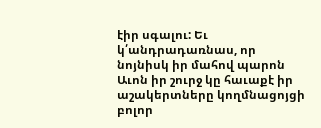էիր սգալու: Եւ կ՛անդրադառնաս, որ նոյնիսկ իր մահով պարոն Աւոն իր շուրջ կը հաւաքէ իր աշակերտները կողմնացոյցի բոլոր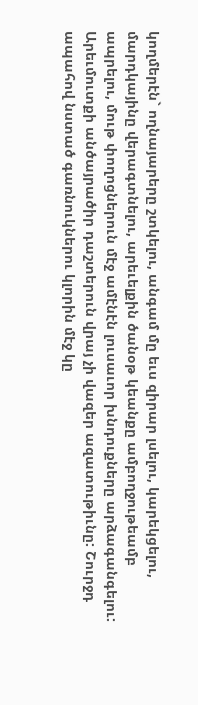կողմերէն` ողնայարերը շտկելու, անգամ մը եւս զիրար լսելու, կարեկցելու, մարդկայինը վերագտնելու, արեւելքին ծանօթ կեանքը ամբողջութեամբ ապրելու, մութ փողոցներուն մէջ ամէնէն լուսաւոր խնդուքները արձագանգելու:
Արեւմուտքի անծայրածիր դաշտերուն վրայ չի վազեր ազատութիւնը: Շուրջդ ապահով նստած գառնուկներու կլորին մէջ կը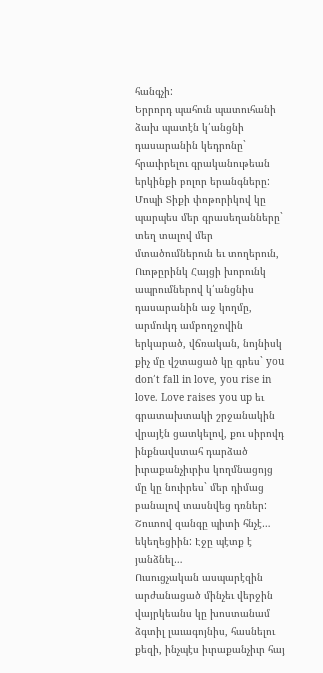հանգչի:
Երրորդ պահուն պատուհանի ձախ պատէն կ՛անցնի դասարանին կեդրոնը` հրաւիրելու գրականութեան երկինքի բոլոր երանգները:
Մոպի Տիքի փոթորիկով կը պարպես մեր գրասեղանները` տեղ տալով մեր մտածումներուն եւ տողերուն, Ուոթըրինկ Հայցի խորունկ ապրումներով կ՛անցնիս դասարանին աջ կողմը, արմուկդ ամբողջովին երկարած, վճռական, նոյնիսկ քիչ մը վշտացած կը գրես` you don՛t fall in love, you rise in love. Love raises you up եւ գրատախտակի շրջանակին վրայէն ցատկելով, քու սիրովդ ինքնավստահ դարձած իւրաքանչիւրիս կողմնացոյց մը կը նուիրես` մեր դիմաց բանալով տասնվեց դռներ:
Շուտով զանգը պիտի հնչէ… եկեղեցիին: Էջը պէտք է յանձնել…
Ուսուցչական ասպարէզին արժանացած մինչեւ վերջին վայրկեանս կը խոստանամ ձգտիլ լաւագոյնիս, հասնելու քեզի, ինչպէս իւրաքանչիւր հայ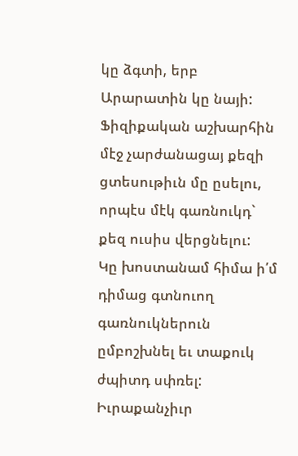կը ձգտի, երբ Արարատին կը նայի:
Ֆիզիքական աշխարհին մէջ չարժանացայ քեզի ցտեսութիւն մը ըսելու, որպէս մէկ գառնուկդ` քեզ ուսիս վերցնելու:
Կը խոստանամ հիմա ի՛մ դիմաց գտնուող գառնուկներուն ըմբոշխնել եւ տաքուկ ժպիտդ սփռել: Իւրաքանչիւր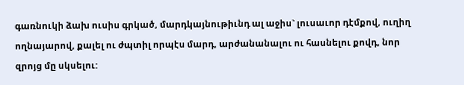գառնուկի ձախ ուսիս գրկած, մարդկայնութիւնդ ալ աջիս` լուսաւոր դէմքով, ուղիղ ողնայարով, քալել ու ժպտիլ որպէս մարդ, արժանանալու ու հասնելու քովդ, նոր զրոյց մը սկսելու: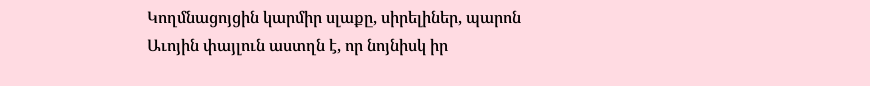Կողմնացոյցին կարմիր սլաքը, սիրելիներ, պարոն Աւոյին փայլուն աստղն է, որ նոյնիսկ իր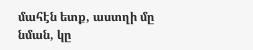մահէն ետք, աստղի մը նման, կը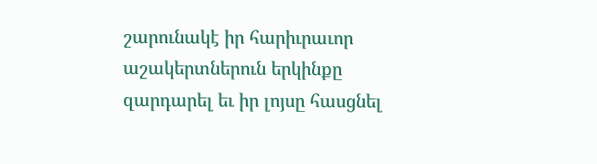շարունակէ իր հարիւրաւոր աշակերտներուն երկինքը զարդարել եւ իր լոյսը հասցնել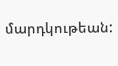մարդկութեան: